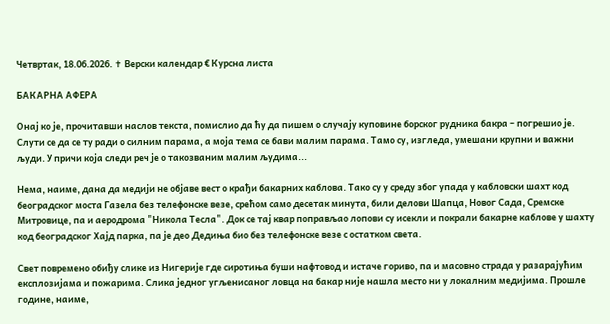Четвртак, 18.06.2026. ✝ Верски календар € Курсна листа

БАКАРНА АФЕРА

Онај ко је, прочитавши наслов текста, помислио да ћу да пишем о случају куповине борског рудника бакра – погрешио је. Слути се да се ту ради о силним парама, а моја тема се бави малим парама. Тамо су, изгледа, умешани крупни и важни људи. У причи која следи реч је о такозваним малим људима...

Нема, наиме, дана да медији не објаве вест о крађи бакарних каблова. Тако су у среду због упада у кабловски шахт код београдског моста Газела без телефонске везе, срећом само десетак минута, били делови Шапца, Новог Сада, Сремске Митровице, па и аеродрома "Никола Тесла". Док се тај квар поправљао лопови су исекли и покрали бакарне каблове у шахту код београдског Хајд парка, па је део Дедиња био без телефонске везе с остатком света.

Свет повремено обиђу слике из Нигерије где сиротиња буши нафтовод и истаче гориво, па и масовно страда у разарајућим експлозијама и пожарима. Слика једног угљенисаног ловца на бакар није нашла место ни у локалним медијима. Прошле године, наиме,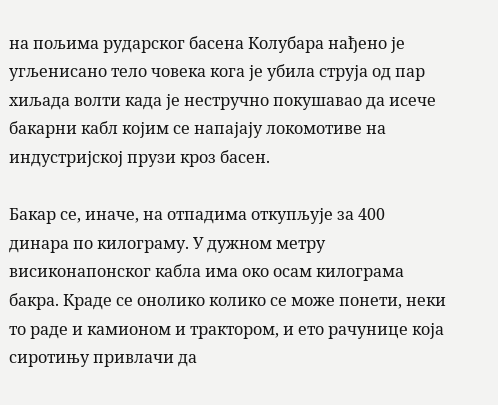на пољима рударског басена Колубара нађено је угљенисано тело човека кога је убила струја од пар хиљада волти када је нестручно покушавао да исече бакарни кабл којим се напајају локомотиве на индустријској прузи кроз басен.

Бакар се, иначе, на отпадима откупљује за 400 динара по килограму. У дужном метру висиконапонског кабла има око осам килограма бакра. Краде се онолико колико се може понети, неки то раде и камионом и трактором, и ето рачунице која сиротињу привлачи да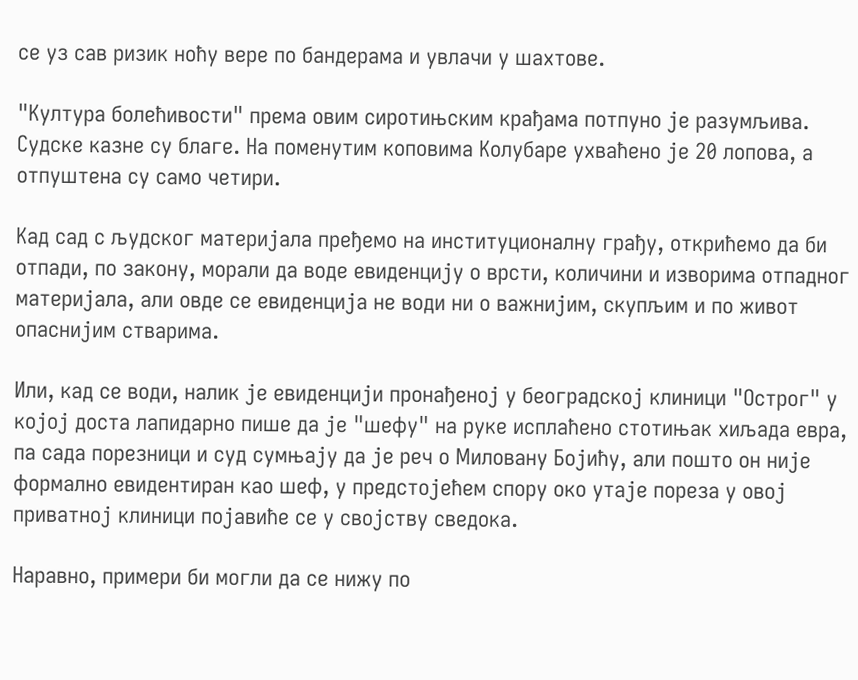се уз сав ризик ноћу вере по бандерама и увлачи у шахтове.

"Култура болећивости" према овим сиротињским крађама потпуно је разумљива. Судске казне су благе. На поменутим коповима Колубаре ухваћено је 20 лопова, а отпуштена су само четири.

Кад сад с људског материјала пређемо на институционалну грађу, открићемо да би отпади, по закону, морали да воде евиденцију о врсти, количини и изворима отпадног материјала, али овде се евиденција не води ни о важнијим, скупљим и по живот опаснијим стварима.

Или, кад се води, налик је евиденцији пронађеној у београдској клиници "Острог" у којој доста лапидарно пише да је "шефу" на руке исплаћено стотињак хиљада евра, па сада порезници и суд сумњају да је реч о Миловану Бојићу, али пошто он није формално евидентиран као шеф, у предстојећем спору око утаје пореза у овој приватној клиници појавиће се у својству сведока.

Наравно, примери би могли да се нижу по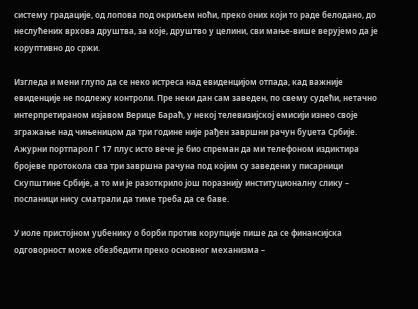систему градације, од лопова под окриљем ноћи, преко оних који то раде белодано, до неслућених врхова друштва, за које, друштво у целини, сви мање-више верујемо да је коруптивно до сржи.

Изгледа и мени глупо да се неко истреса над евиденцијом отпада, кад важније евиденције не подлежу контроли. Пре неки дан сам заведен, по свему судећи, нетачно интерпретираном изјавом Верице Бараћ, у некој телевизијској емисији изнео своје згражање над чињеницом да три године није рађен завршни рачун буџета Србије. Ажурни портпарол Г 17 плус исто вече је био спреман да ми телефоном издиктира бројеве протокола сва три завршна рачуна под којим су заведени у писарници Скупштине Србије, а то ми је разоткрило још поразнију институционалну слику – посланици нису сматрали да тиме треба да се баве.

У иоле пристојном уџбенику о борби против корупције пише да се финансијска одговорност може обезбедити преко основног механизма –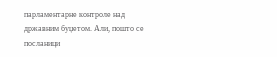парламентарне контроле над државним буџетом. Али, пошто се посланици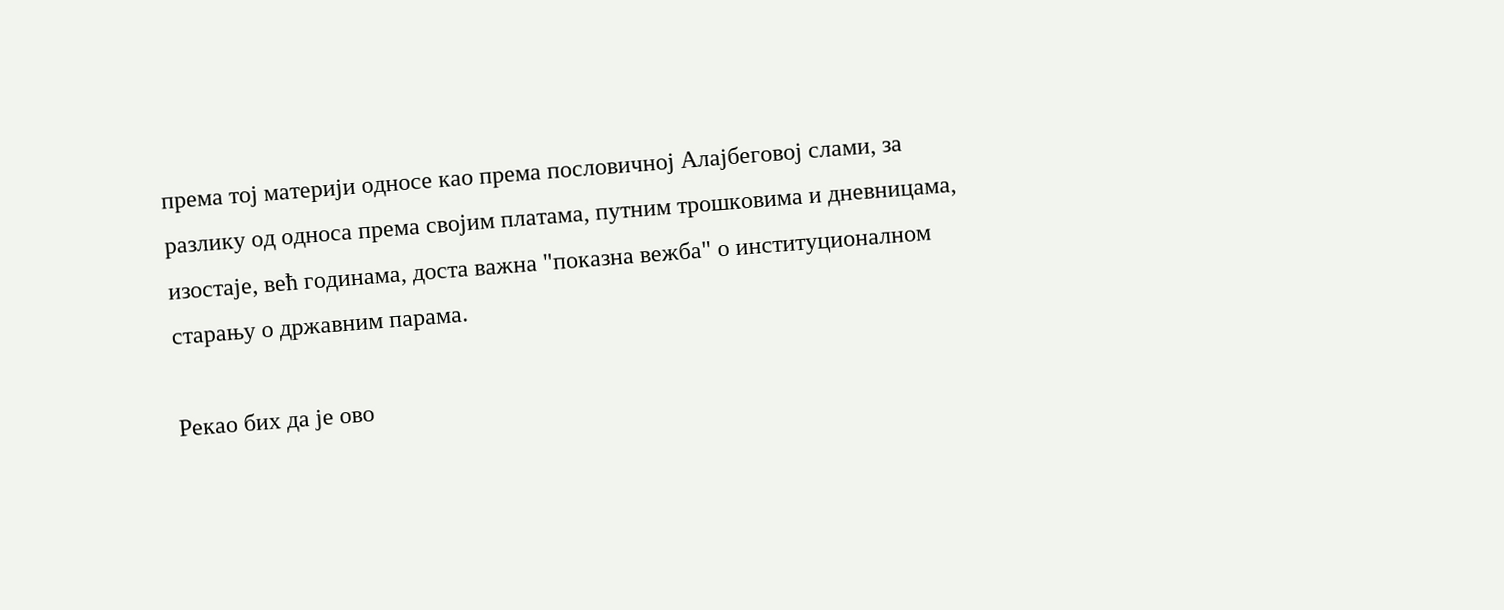према тој материји односе као према пословичној Алајбеговој слами, за разлику од односа према својим платама, путним трошковима и дневницама, изостаје, већ годинама, доста важна "показна вежба" о институционалном старању о државним парама.

Рекао бих да је ово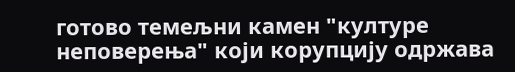готово темељни камен "културе неповерења" који корупцију одржава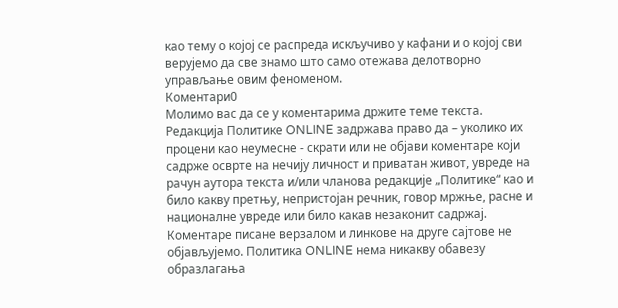као тему о којој се распреда искључиво у кафани и о којој сви верујемо да све знамо што само отежава делотворно управљање овим феноменом.
Коментари0
Молимо вас да се у коментарима држите теме текста. Редакција Политике ONLINE задржава право да – уколико их процени као неумесне - скрати или не објави коментаре који садрже осврте на нечију личност и приватан живот, увреде на рачун аутора текста и/или чланова редакције „Политике“ као и било какву претњу, непристојан речник, говор мржње, расне и националне увреде или било какав незаконит садржај. Коментаре писане верзалом и линкове на друге сајтове не објављујемо. Политика ONLINE нема никакву обавезу образлагања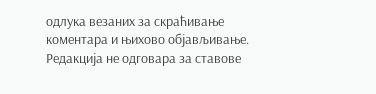одлука везаних за скраћивање коментара и њихово објављивање. Редакција не одговара за ставове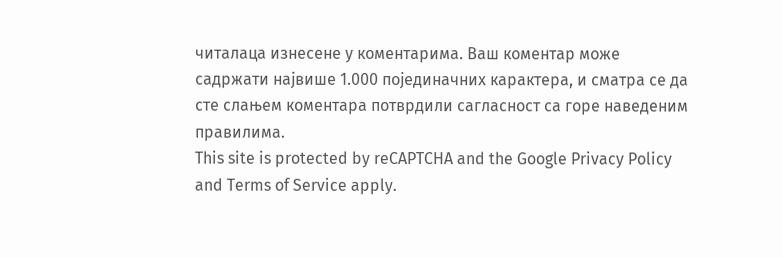читалаца изнесене у коментарима. Ваш коментар може садржати највише 1.000 појединачних карактера, и сматра се да сте слањем коментара потврдили сагласност са горе наведеним правилима.
This site is protected by reCAPTCHA and the Google Privacy Policy and Terms of Service apply.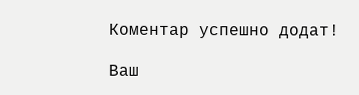Комeнтар успeшно додат!

Ваш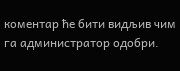комeнтар ћe бити видљив чим га администратор одобри.